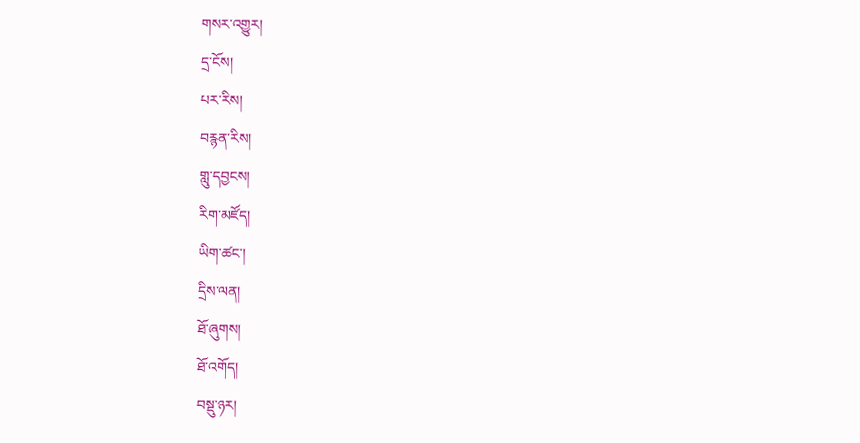གསར་འགྱུར།
དྲ་ངོས།
པར་རིས།
བརྙན་རིས།
གླུ་དབྱངས།
རིག་མཛོད།
ཡིག་ཚང་།
དྲིས་ལན།
ཐོ་ཞུགས།
ཐོ་འགོད།
བསྡུ་ཉར།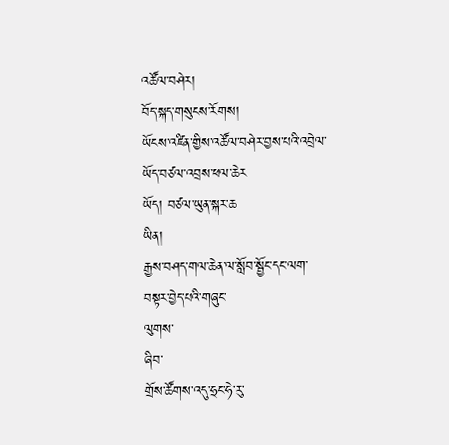འཚོལ་བཤེར།
བོད་སྐད་གསུངས་རོགས།
ཡོངས་འཛིན་གྱིས་འཚོལ་བཤེར་བྱས་པའི་འབྲེལ་ཡོད་བཙལ་འབྲས་ཕལ་ཆེར
ཡོད། བཙལ་ཡུན་སྐར་ཆ
ཡིན།
རྒྱས་བཤད་གལ་ཆེན་ལ་སློབ་སྦྱོང་དང་ལག་བསྟར་བྱེད་པའི་གཞུང་
ལུགས་
ཞིབ་
གྲོས་ཚོགས་འདུ་ཧྲང་ཧེ་རུ་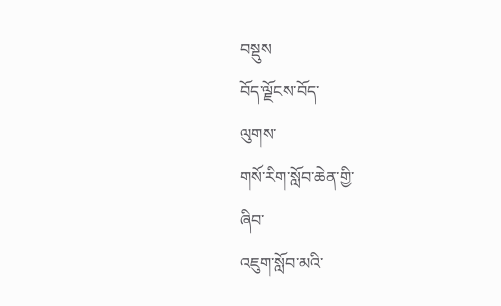བསྡུས
བོད་ལྗོངས་བོད་
ལུགས་
གསོ་རིག་སློབ་ཆེན་གྱི་
ཞིབ་
འཇུག་སློབ་མའི་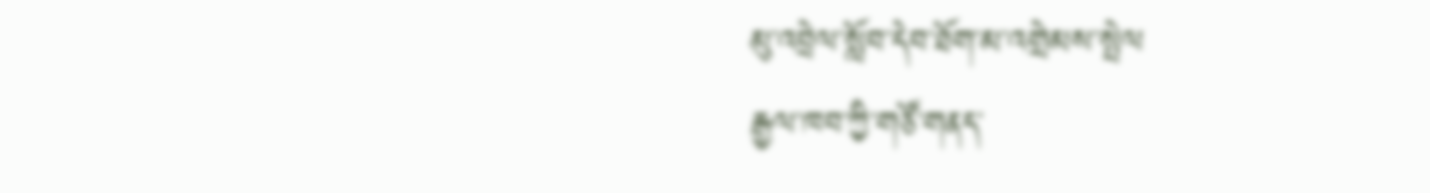མུ་འབྲེལ་སློབ་དེབ་ཐོག་མ་འགྲེམས་སྤེལ
རྒྱལ་ཁབ་ཀྱི་གཙོ་གནད་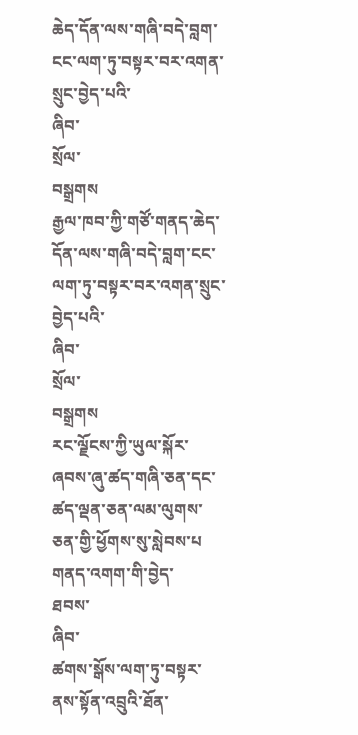ཆེད་དོན་ལས་གཞི་བདེ་བླག་ངང་ལག་ཏུ་བསྟར་བར་འགན་སྲུང་བྱེད་པའི་
ཞིབ་
སྲོལ་
བསྒྲགས
རྒྱལ་ཁབ་ཀྱི་གཙོ་གནད་ཆེད་དོན་ལས་གཞི་བདེ་བླག་ངང་ལག་ཏུ་བསྟར་བར་འགན་སྲུང་བྱེད་པའི་
ཞིབ་
སྲོལ་
བསྒྲགས
རང་ལྗོངས་ཀྱི་ཡུལ་སྐོར་ཞབས་ཞུ་ཚད་གཞི་ཅན་དང་ཚད་ལྡན་ཅན་ལམ་ལུགས་ཅན་གྱི་ཕྱོགས་སུ་སླེབས་པ
གནད་འགག་གི་བྱེད་
ཐབས་
ཞིབ་
ཚགས་སྒོས་ལག་ཏུ་བསྟར་ནས་སྟོན་འབྲུའི་ཐོན་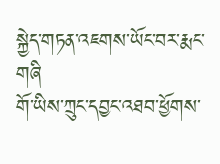སྐྱེད་གཏན་འཇགས་ཡོང་བར་རྨང་གཞི
གོ་ཡིས་ཀྲུང་དབྱང་འཐབ་ཕྱོགས་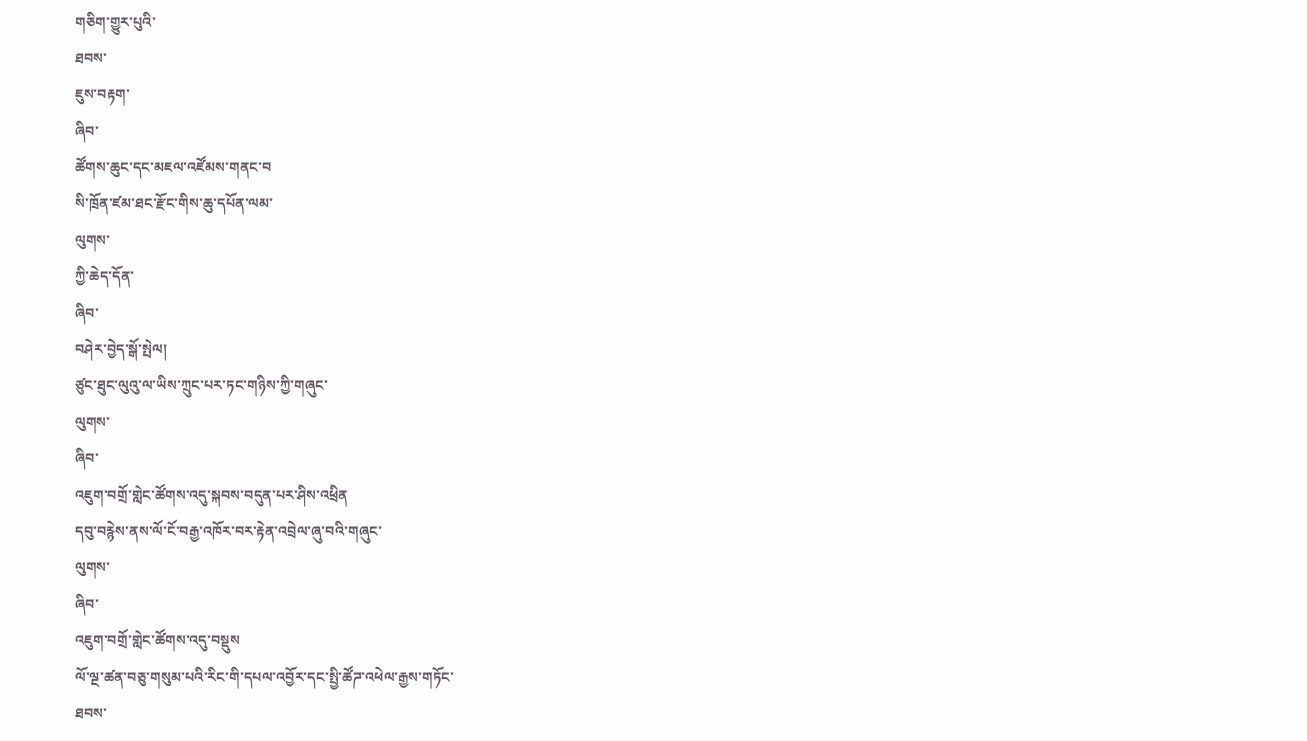གཅིག་གྱུར་པུའི་
ཐབས་
ཇུས་བརྟག་
ཞིབ་
ཚོགས་ཆུང་དང་མཇལ་འཛོམས་གནང་བ
སི་ཁྲོན་ཛམ་ཐང་རྫོང་གིས་ཆུ་དཔོན་ལམ་
ལུགས་
ཀྱི་ཆེད་དོན་
ཞིབ་
བཤེར་བྱེད་སྒོ་སྤེལ།
ཙུང་ཐུང་ལུའུ་ལ་ཡིས་ཀྲུང་པར་ཏང་གཉིས་ཀྱི་གཞུང་
ལུགས་
ཞིབ་
འཇུག་བགྲོ་གླེང་ཚོགས་འདུ་སྐབས་བདུན་པར་ཤིས་འཕྲིན
དབུ་བརྙེས་ནས་ལོ་ངོ་བརྒྱ་འཁོར་བར་རྟེན་འབྲེལ་ཞུ་བའི་གཞུང་
ལུགས་
ཞིབ་
འཇུག་བགྲོ་གླེང་ཚོགས་འདུ་བསྡུས
ལོ་ལྔ་ཚན་བཅུ་གསུམ་པའི་རིང་གི་དཔལ་འབྱོར་དང་སྤྱི་ཚོཌ་འཕེལ་རྒྱས་གཏོང་
ཐབས་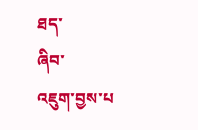ཐད་
ཞིབ་
འཇུག་བྱས་པ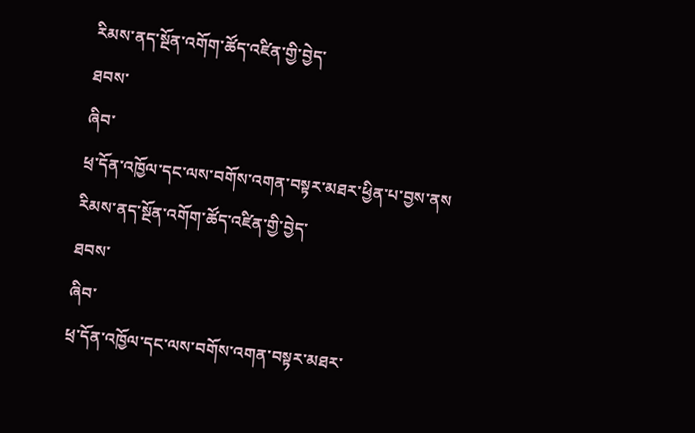རིམས་ནད་སྔོན་འགོག་ཚོད་འཛིན་གྱི་བྱེད་
ཐབས་
ཞིབ་
ཕྲ་དོན་འཁྱོལ་དང་ལས་བགོས་འགན་བསྟར་མཐར་ཕྱིན་པ་བྱས་ནས
རིམས་ནད་སྔོན་འགོག་ཚོད་འཛིན་གྱི་བྱེད་
ཐབས་
ཞིབ་
ཕྲ་དོན་འཁྱོལ་དང་ལས་བགོས་འགན་བསྟར་མཐར་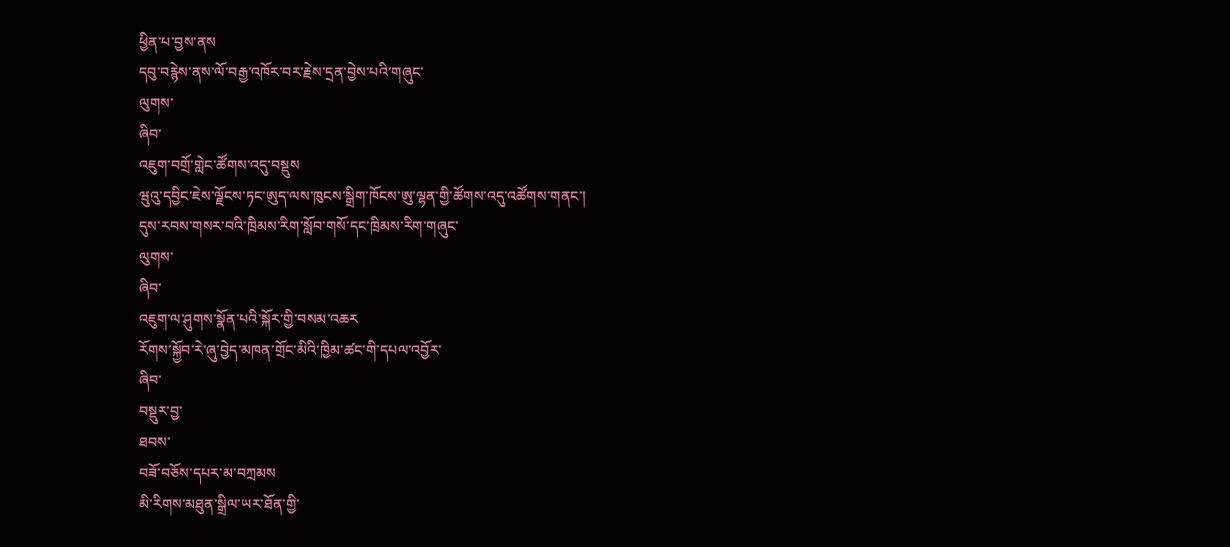ཕྱིན་པ་བྱས་ནས
དབུ་བརྙེས་ནས་ལོ་བརྒྱ་འཁོར་བར་རྗེས་དྲན་བྱེས་པའི་གཞུང་
ལུགས་
ཞིབ་
འཇུག་བགྲོ་གླེང་ཚོགས་འདུ་བསྡུས
ཝུའུ་དབྱིང་ཇེས་ལྗོངས་ཏང་ཨུད་ལས་ཁུངས་སྒྲིག་ཁོངས་ཨུ་ལྷན་གྱི་ཚོགས་འདུ་འཚོགས་གནང་།
དུས་རབས་གསར་བའི་ཁྲིམས་རིག་སློབ་གསོ་དང་ཁྲིམས་རིག་གཞུང་
ལུགས་
ཞིབ་
འཇུག་ལ་ཤུགས་སྣོན་པའི་སྐོར་གྱི་བསམ་འཆར
རོགས་སྐྱོབ་རེ་ཞུ་བྱེད་མཁན་གྲོང་མིའི་ཁྱིམ་ཚང་གི་དཔལ་འབྱོར་
ཞིབ་
བསྡུར་བྱ་
ཐབས་
བཟོ་བཅོས་དཔར་མ་བཀྲམས
མི་རིགས་མཐུན་སྒྲིལ་ཡར་ཐོན་གྱི་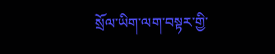སྲོལ་ཡིག་ལག་བསྟར་གྱི་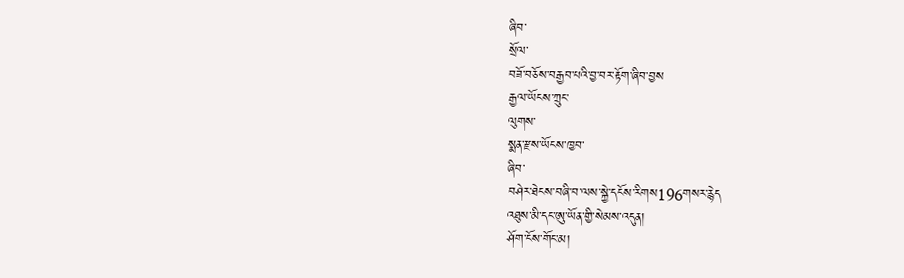ཞིབ་
སྲོལ་
བཟོ་བཅོས་བརྒྱབ་པའི་བྱ་བར་རྟོག་ཞིབ་བྱས
རྒྱལ་ཡོངས་ཀྲུང་
ལུགས་
སྨན་རྫས་ཡོངས་ཁྱབ་
ཞིབ་
བཤེར་ཐེངས་བཞི་བ་ལས་སྐྱེ་དངོས་རིགས196གསར་རྙེད
འཐུས་མི་དང་ཨུ་ཡོན་གྱི་སེམས་འདུན།
ཤོག་ངོས་གོང་མ།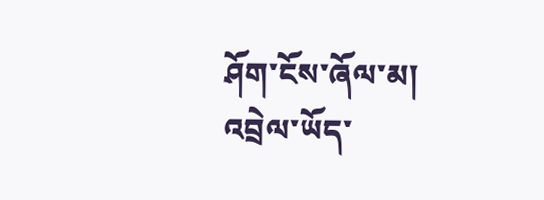ཤོག་ངོས་ཞོལ་མ།
འབྲེལ་ཡོད་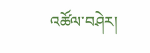འཚོལ་བཤེར།